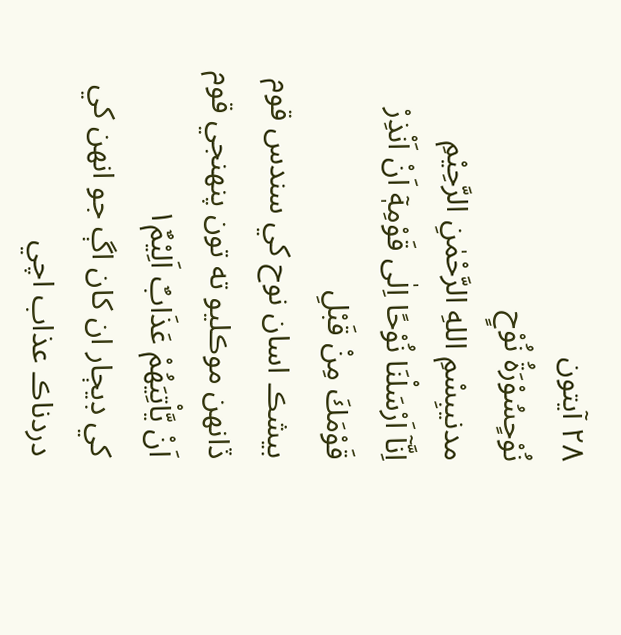٢٨ آيتون
نُوْحٍسُوْرَةُ نُوْحٍ
مدنيبِسْمِ اللهِ الرَّحْمٰنِ الرَّحِيْمِ
اِنَّاۤ اَرْسَلْنَا نُوْحًا اِلٰى قَوْمِهٖۤ اَنْ اَنْذِرْ قَوْمَكَ مِنْ قَبْلِ
بيشڪ اسان نوح کي سندس قوم ڏانهن موڪليو ته تون پنهنجي قوم
اَنْ یَّاْتِیَهُمْ عَذَابٌ اَلِیْمٌ۱
کي ڊيڄار ان کان اڳ جو انهن کي دردناڪ عذاب اچي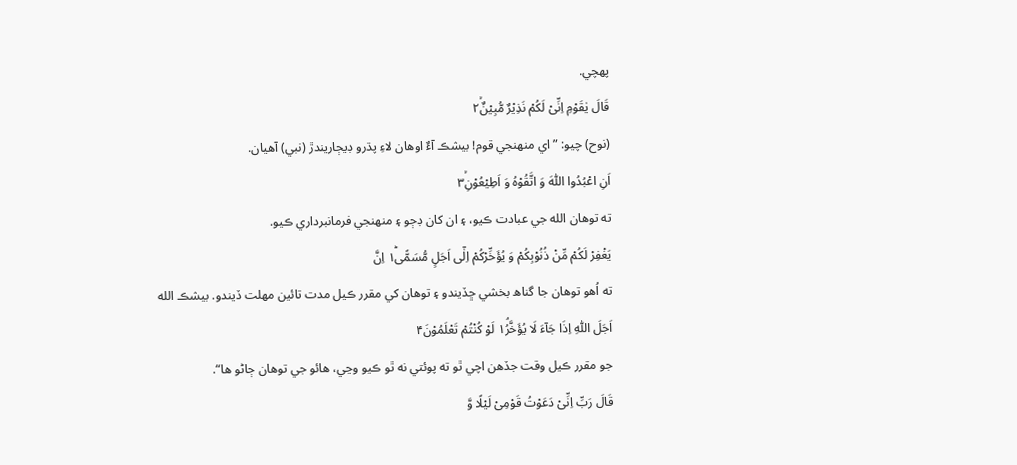پهچي.
قَالَ یٰقَوْمِ اِنِّیْ لَكُمْ نَذِیْرٌ مُّبِیْنٌۙ۲
(نوح) چيو: ”اي منهنجي قوم! بيشڪ آءٌ اوهان لاءِ پڌرو ڊيڄاريندڙ (نبي) آهيان.
اَنِ اعْبُدُوا اللّٰهَ وَ اتَّقُوْهُ وَ اَطِیْعُوْنِۙ۳
ته توهان الله جي عبادت ڪيو، ۽ ان کان ڊڄو ۽ منهنجي فرمانبرداري ڪيو.
یَغْفِرْ لَكُمْ مِّنْ ذُنُوْبِكُمْ وَ یُؤَخِّرْكُمْ اِلٰۤى اَجَلٍ مُّسَمًّى١ؕ اِنَّ
ته اُهو توهان جا گناھ بخشي ڇڏيندو ۽ توهان کي مقرر ڪيل مدت تائين مهلت ڏيندو. بيشڪ الله
اَجَلَ اللّٰهِ اِذَا جَآءَ لَا یُؤَخَّرُ١ۘ لَوْ كُنْتُمْ تَعْلَمُوْنَ۴
جو مقرر ڪيل وقت جڏهن اچي ٿو ته پوئتي نه ٿو ڪيو وڃي، هائو جي توهان ڄاڻو ها“.
قَالَ رَبِّ اِنِّیْ دَعَوْتُ قَوْمِیْ لَیْلًا وَّ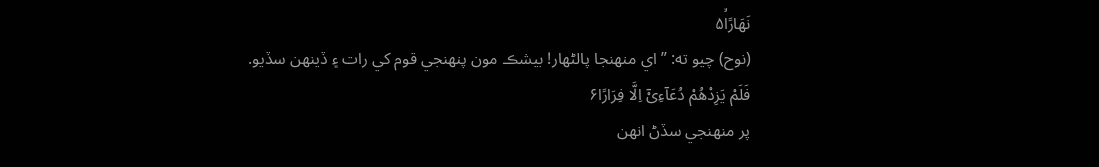نَهَارًاۙ۵
(نوح) چيو ته: ”اي منهنجا پالڻهار! بيشڪ مون پنهنجي قوم کي رات ۽ ڏينهن سڏيو.
فَلَمْ یَزِدْهُمْ دُعَآءِیْۤ اِلَّا فِرَارًا۶
پر منهنجي سڏڻ انهن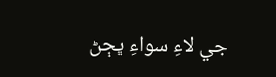جي لاءِ سواءِ ڀڄڻ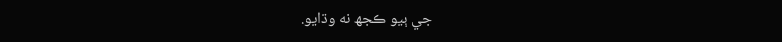جي ٻيو ڪجھ نه وڌايو.